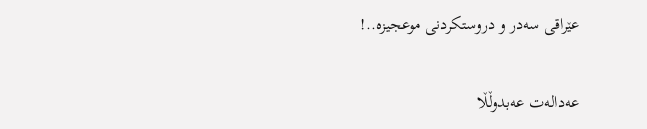عێراقی سه‌در و دروستكردنی موعجیزه‌..!

عەدالەت عەبدوڵڵا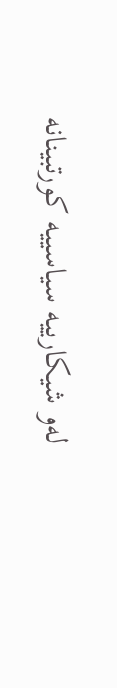له‌و شیكارییه‌ سیاسییه‌ كورتبینانه‌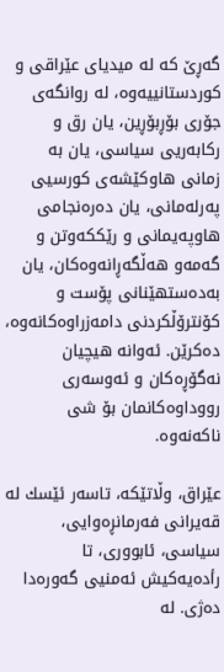گه‌ڕێ كه‌ له‌ میدیای عێراقی و كوردستانییه‌وه‌، له‌ روانگه‌ی جۆری بۆڕبۆڕین، یان رق و ركابه‌ریی سیاسی، یان به‌ زمانی هاوكێشه‌ی كورسیی په‌رله‌مانی، یان ده‌ره‌نجامی هاوپه‌یمانی و رێككه‌وتن و گه‌مه‌و هه‌ڵگه‌ڕانه‌وه‌‌‌كان‌، یان به‌ده‌ستهێنانی پۆست و كۆنترۆڵكردنی دامه‌زراوه‌كانه‌وه‌، ده‌كرێن. ئه‌وانه‌ هیچیان نه‌گۆڕه‌كان و ئه‌وسه‌ری رووداوه‌كانمان بۆ شی ناكه‌نه‌وه‌.

عێراق، وڵاتێكه‌، تاسه‌ر ئێسك له‌ قه‌یرانی فه‌رمانڕه‌وایی، سیاسی، ئابووری، تا رأده‌یه‌كیش ئه‌منیی گه‌وره‌دا ده‌ژی. له‌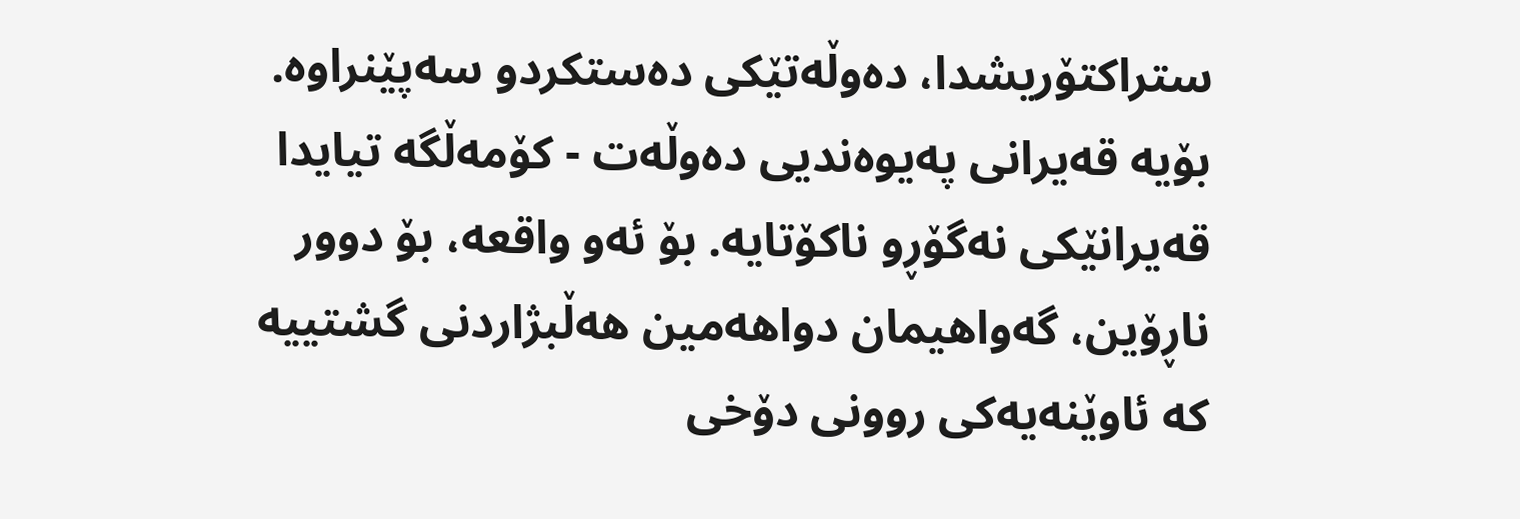ستراكتۆریشدا، ده‌وڵه‌تێكی ده‌ستكردو سه‌پێنراوه‌. بۆیه‌ قه‌یرانی په‌یوه‌ندیی ده‌وڵه‌ت - كۆمه‌ڵگه‌ تیایدا قه‌یرانێكی نه‌گۆڕو ناكۆتایه‌. بۆ ئه‌و واقعه‌، بۆ دوور ناڕۆین، گه‌واهیمان دواهه‌مین هه‌ڵبژاردنی گشتییه‌ كه‌ ئاوێنه‌یه‌كی روونی دۆخی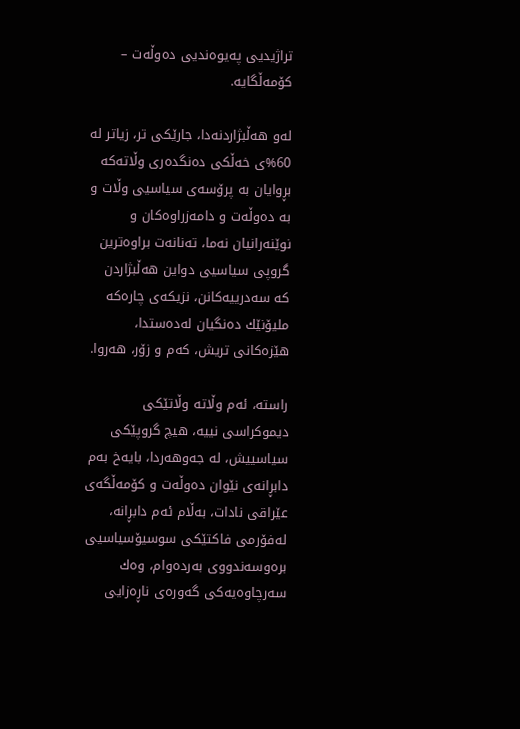تراژیدیی په‌یوه‌ندیی ده‌وڵه‌ت – كۆمه‌ڵگایه‌.

له‌و هه‌ڵبژاردنه‌دا، جارێكی تر، زیاتر له‌ 60%ی خه‌ڵكی ده‌نگده‌ری وڵاته‌كه‌ بڕوایان به‌ پرۆسه‌ی سیاسیی وڵات و به‌ ده‌وڵه‌ت و دامه‌زراوه‌كان و نوێنه‌رانیان نه‌ما‌، ته‌نانه‌ت براوه‌ترین گروپی سیاسیی دواین هه‌ڵبژاردن كه‌ سه‌درییه‌كانن، نزیكه‌ی چاره‌كه‌ ملیۆنێك ده‌نگیان له‌ده‌ستدا، هێزه‌كانی تریش، كه‌م و زۆر، هه‌روا.

راسته‌، ئه‌م وڵاته‌ وڵاتێكی دیموكراسی نییه‌، هیچ گروپێكی سیاسییش، له‌ جه‌وهه‌ردا، بایه‌خ به‌م دابڕانه‌ی نێوان ده‌وڵه‌ت و كۆمه‌ڵگه‌ی عێراقی نادات، به‌ڵام ئه‌م دابڕانه، له‌فۆرمی فاكتێكی سوسیۆسیاسیی بره‌وسه‌ندووی به‌رده‌وام،‌ وه‌ك سه‌رچاوه‌یه‌كی گه‌وره‌ی ناڕه‌زایی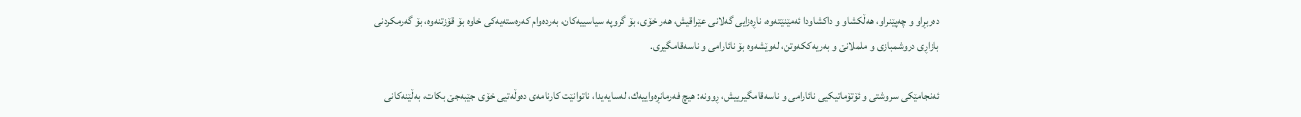ده‌ربڕاو و چه‌پێنراو، هه‌ڵكشاو و داكشاودا ئه‌مێنێته‌وه‌، ناڕه‌زایی گه‌لانی عێراقیش، هه‌ر خۆی، بۆ گروپه‌ سیاسییه‌كان، به‌رده‌وام كه‌ره‌سته‌یه‌كی خاوه‌ بۆ قۆزتنه‌وه‌، بۆ گه‌رمكردنی بازاڕی دروشمبازی و ململانێ و به‌ریه‌ككه‌وتن، له‌وێشه‌وه‌ بۆ نائارامی و ناسه‌قامگیری.

ئه‌نجامێكی سروشتی و ئۆتۆماتیكیی نائارامی و ناسه‌قامگیرییش، ڕوونه‌: هیچ فه‌رمانڕه‌واییه‌ك، له‌سایه‌یدا، ناتوانێت كارنامه‌ی ده‌وڵه‌تیی خۆی جێبه‌جێ بكات، به‌ڵێنه‌كانی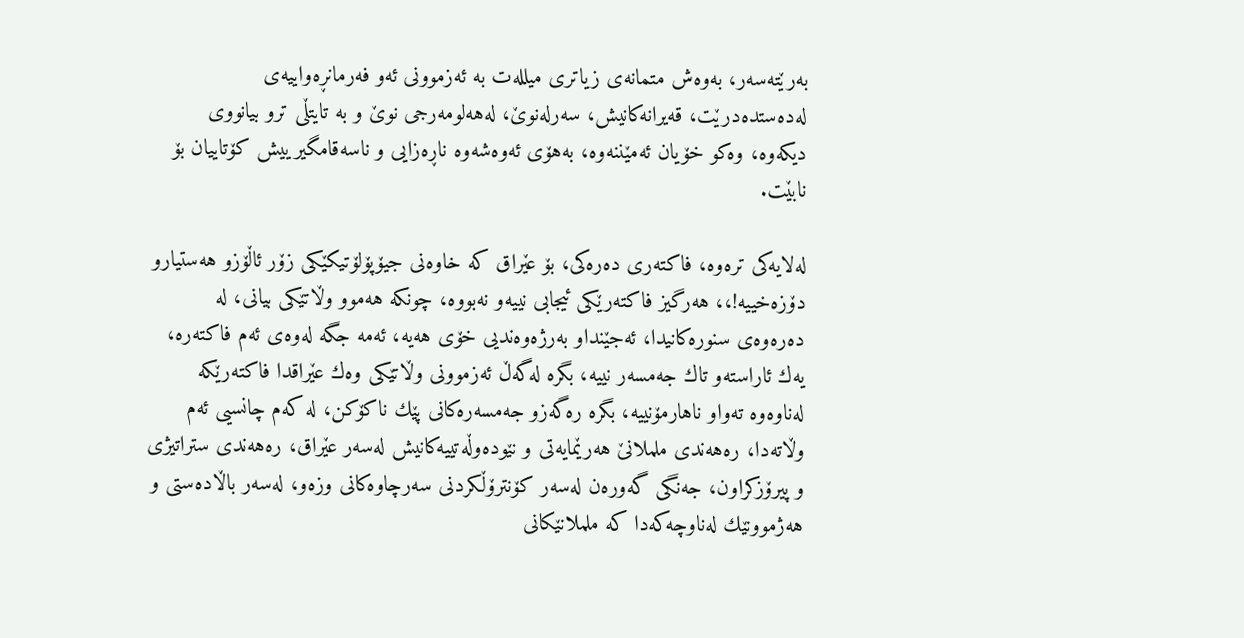به‌رێته‌سه‌ر، به‌وه‌ش متمانه‌ی زیاتری میلله‌ت به‌ ئه‌زموونی ئه‌و فه‌رمانڕه‌واییه‌ی‌ له‌ده‌ستده‌درێت، قه‌یرانه‌كانیش، سه‌رله‌نوێ، له‌هه‌لومه‌رجی نوێ و به‌ تایتڵی ترو بیانووی دیكه‌وه‌، وه‌كو خۆیان ئه‌مێننه‌وه‌، به‌هۆی ئه‌وه‌شه‌وه‌ ناڕه‌زایی و ناسه‌قامگیرییش كۆتاییان بۆ نابێت.

له‌لایه‌كی تره‌وه‌، فاكته‌ری ده‌ره‌كی، بۆ عێراق كه‌ خاوه‌نی جیۆپۆلۆتیكێكی زۆر ئاڵۆزو هه‌ستیارو دۆزه‌خییه‌!،، هه‌رگیز فاكته‌رێكی ئیجابی نییه‌و نه‌بووه‌، چونكه‌ هه‌موو وڵاتێكی بیانی، له‌ ده‌ره‌وه‌ی سنوره‌كانیدا، ئه‌جێنداو به‌رژه‌وه‌ندیی خۆی هه‌یه‌، ئه‌مه‌ جگه‌ له‌وه‌ی ئه‌م فاكته‌ره‌، یه‌ك ئاراسته‌و تاك جه‌مسه‌ر‌ نییه‌، بگره‌ له‌گه‌ڵ ئه‌زموونی وڵاتێكی وه‌ك عێراقدا فاكته‌رێكه‌ له‌ناوه‌وه‌ ته‌واو ناهارمۆنییه‌، بگره‌ ره‌گه‌زو جه‌مسه‌ره‌كانی پێك ناكۆكن، له‌ كه‌م چانسیی ئه‌م وڵاته‌دا، ره‌هه‌ندی ململانێ هه‌رێمایه‌تی و نێوده‌وڵه‌تییه‌كانیش له‌سه‌ر عێراق، ره‌هه‌ندی ستراتیژی و پیرۆزكراون، جه‌نگی گه‌وره‌ن له‌سه‌ر كۆنترۆڵكردنی سه‌رچاوه‌كانی وزه‌و، له‌سه‌ر باڵاده‌ستی و هه‌ژموونێك له‌ناوچه‌كه‌دا كه‌ ململانێكانی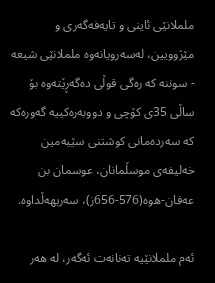ململانێی ئاینی و تایه‌فه‌گه‌ری و مێژوویین، له‌سه‌رویانه‌وه‌ ململانێی شیعه‌ - سوننه‌ كه‌ ره‌گی قوڵی ده‌گه‌ڕێته‌وه‌ بۆ ساڵی 35ی كۆچی و دووبه‌ره‌كییه‌ گه‌وره‌كه‌ كه‌ سه‌رده‌مانی كوشتنی سێیه‌مین خه‌لیفه‌ی موسڵمانان، عوسمان بن عه‌فان-ه‌وه‌(576-656ز)، سه‌ریهه‌ڵداوه‌‌.

ئه‌م ململانێیه‌ ته‌نانه‌ت ئه‌گه‌ر، له‌ هه‌ر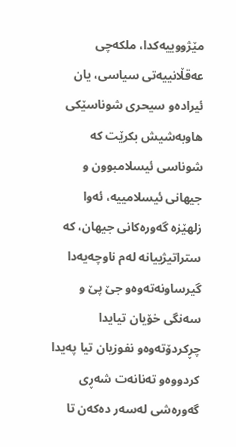مێژووییه‌كدا، ملكه‌چی عه‌قڵانییه‌تی سیاسی، یان ئیراده‌‌و سیحری شوناسێكی هاوبه‌شیش بكرێت كه‌ شوناسی ئیسلامبوون و جیهانی ئیسلامییه‌، ئه‌وا زلهێزه گه‌وره‌كانی جیهان، كه‌ ستراتیژییانه‌ له‌م ناوچه‌یه‌دا گیرساونه‌ته‌وه‌و جێ پێ و سه‌نگی خۆیان تیایدا چڕكردۆته‌وه‌و نفوزیان تیا په‌یدا كردووه‌و ته‌نانه‌ت شه‌ڕی گه‌وره‌شی له‌سه‌ر ده‌كه‌ن تا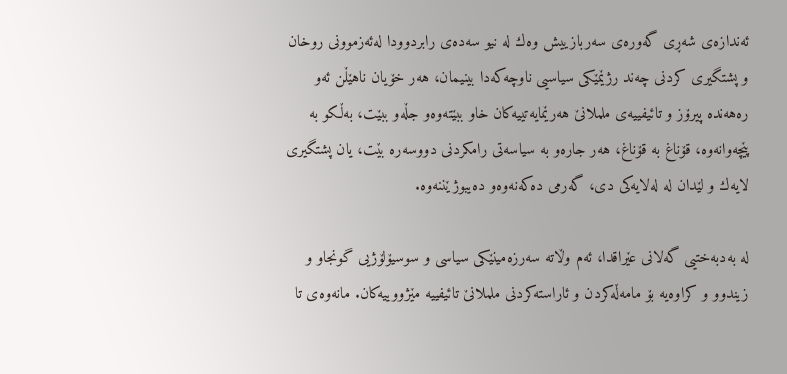ئه‌ندازه‌ی شه‌ڕی گه‌وره‌ی سه‌ربازییش وه‌ك له‌ نیو سه‌ده‌ی رابردوودا له‌ئه‌زموونی روخان و پشتگیری كردنی چه‌ند رژێمێكی سیاسیی ناوچه‌كه‌دا بینیمان، هه‌ر خۆیان ناهێڵن ئه‌و ره‌هه‌نده‌ پیرۆز و تائیفییه‌ی ململانێ هه‌رێمایه‌تییه‌كان خاو ببێته‌وه‌و جڵه‌و ببێت، به‌ڵكو به‌ پێچه‌وانه‌وه‌، قۆناغ به‌ قۆناغ، هه‌ر جاره‌و به‌ سیاسه‌تی رامكردنی دووسه‌ره‌ بێت، یان پشتگیری لایه‌ك و لێدان له‌ له‌لایه‌كی دی، گه‌رمی ده‌كه‌نه‌وه‌و ده‌یبوژێننه‌وه‌.

له‌ به‌دبه‌ختیی گه‌لانی عێراقدا، ئه‌م وڵاته‌ سه‌رزه‌مینێكی سیاسی و سوسیۆلۆژیی گونجاو و زیندوو و كراوه‌یه‌ بۆ مامه‌ڵه‌كردن و ئاراسته‌كردنی ململانێ تائیفییه‌ مێژووییه‌كان. مانه‌وه‌ی تا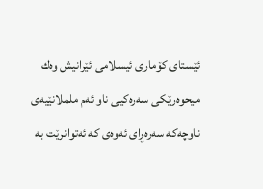ئێستای كۆماری ئیسلامی ئێرانیش وه‌ك میحوه‌رێكی سه‌ره‌كیی ناو ئه‌م ململانێیه‌ی ناوچه‌كه‌ سه‌ره‌ڕای ئه‌وه‌ی كه‌ ئه‌توانرێت به‌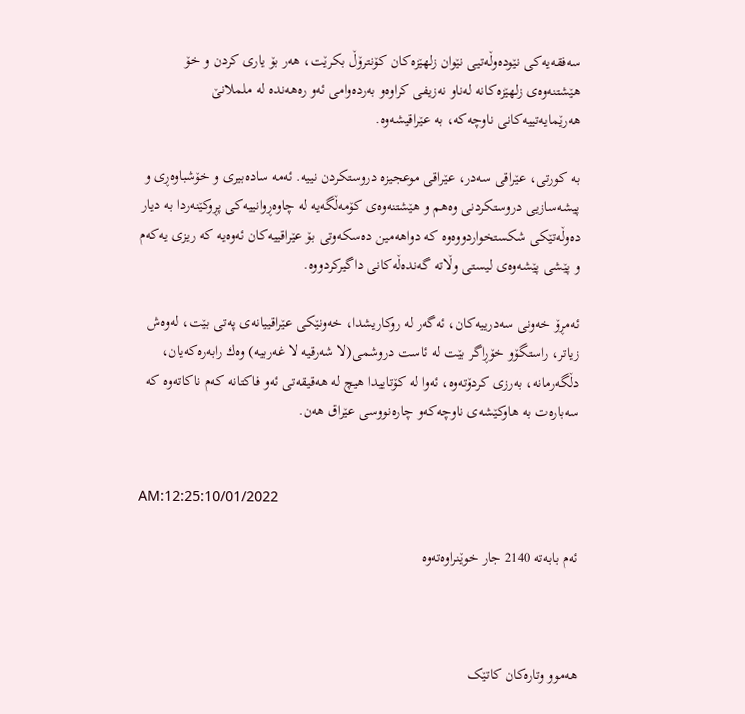سه‌فقه‌یه‌كی نێوده‌وڵه‌تیی نێوان زلهێزه‌كان كۆنترۆڵ بكرێت، هه‌ر بۆ یاری كردن و خۆ هێشتنه‌وه‌ی زلهێزه‌كانه‌‌‌ له‌ناو نه‌زیفی كراوه‌و به‌رده‌وامی ئه‌و ره‌هه‌نده‌‌ له‌ ململانێ هه‌رێمایه‌تییه‌كانی ناوچه‌كه‌، به‌ عێراقیشه‌وه‌.

به‌ كورتی، عێراقی سه‌در، عێراقی موعجیزه‌ دروستكردن نییه‌. ئه‌مه‌ ساده‌بیری و خۆشباوه‌ڕی و پیشه‌سازیی دروستكردنی وه‌هم و هێشتنه‌وه‌ی كۆمه‌ڵگه‌یه‌ له‌ چاوه‌ڕوانییه‌كی پڕوكێنه‌ردا به‌ دیار ده‌وڵه‌تێكی شكستخواردووه‌وه‌ كه‌ دواهه‌مین ده‌سكه‌وتی بۆ عێراقییه‌كان ئه‌وه‌یه‌ كه‌ ریزی یه‌كه‌م و پێشی پێشه‌وه‌ی‌ لیستی وڵاته‌ گه‌نده‌ڵه‌كانی داگیركردووه‌.

ئه‌مڕۆ خه‌ونی سه‌درییه‌كان، ئه‌گه‌ر له‌ روكاریشدا، خه‌ونێكی عێراقییانه‌ی په‌تی بێت، له‌وه‌ش زیاتر، راستگۆو خۆڕاگر بێت له‌ ئاست دروشمی(لا شه‌رقیه‌ لا غه‌ربیه‌) وه‌ك رابه‌ره‌كه‌یان، دڵگه‌رمانه،‌ به‌رزی كردۆته‌وه‌، ئه‌وا له‌ كۆتاییدا هیچ له‌ هه‌قیقه‌تی ئه‌و فاكتانه‌ كه‌م ناكاته‌وه‌ كه‌ سه‌باره‌ت به‌ هاوكێشه‌ی ناوچه‌كه‌و چاره‌نووسی عێراق هه‌ن.


AM:12:25:10/01/2022

ئه‌م بابه‌ته 2140 جار خوێنراوه‌ته‌وه‌‌



هەموو وتارەکان کاتێک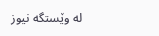لە وێستگە نیوز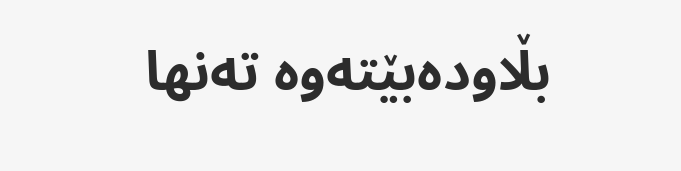بڵاودەبێتەوە تەنها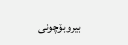بیروبۆچونی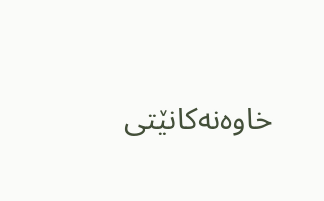خاوەنەکانێتی